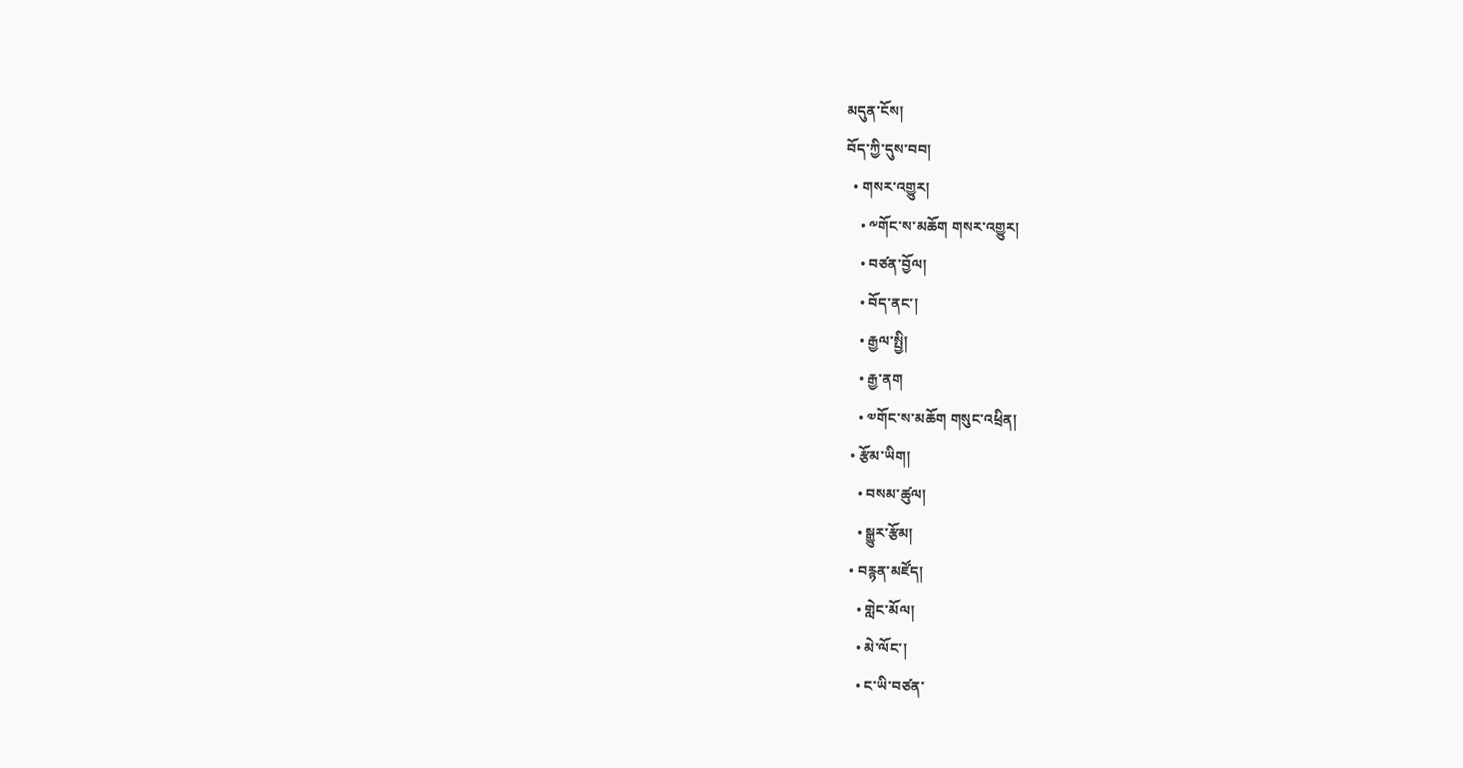མདུན་ངོས།
བོད་ཀྱི་དུས་བབ།
  • གསར་འགྱུར།
    • ༸གོང་ས་མཆོག གསར་འགྱུར།
    • བཙན་བྱོལ།
    • བོད་ནང་།
    • རྒྱལ་སྤྱི།
    • རྒྱ་ནག
    • ༧གོང་ས་མཆོག གསུང་འཕྲིན།
  • རྩོམ་ཡིག།
    • བསམ་ཚུལ།
    • སྒྱུར་རྩོམ།
  • བརྙན་མཛོད།
    • གླེང་མོལ།
    • མེ་ལོང་།
    • ང་ཡི་བཙན་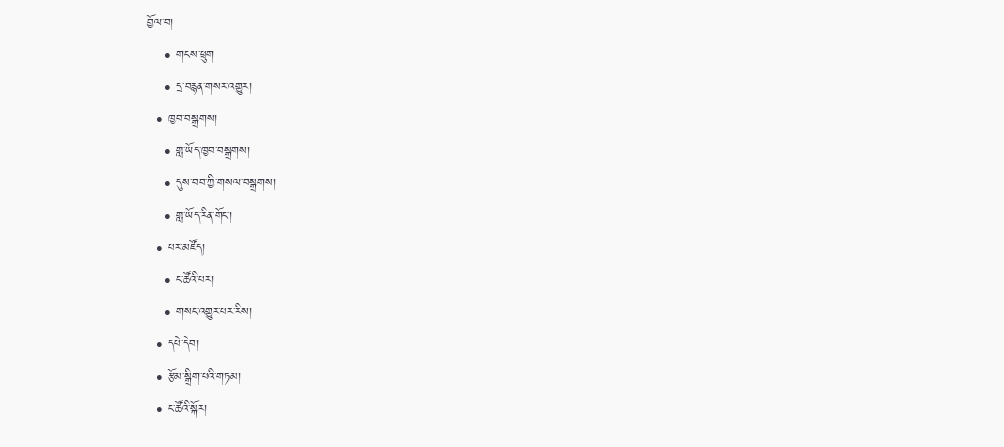བྱོལ་བ།
    • གངས་ཕྲུག
    • དྲ་བརྙན་གསར་འགྱུར།
  • ཁྱབ་བསྒྲགས།
    • གླ་ཡོད་ཁྱབ་བསྒྲགས།
    • དུས་བབ་ཀྱི་གསལ་བསྒྲགས།
    • གླ་ཡོད་རིན་གོང་།
  • པར་མཛོད།
    • ང་ཚོའི་པར།
    • གསང་འགྱུར་པར་རིས།
  • དཔེ་དེབ།
  • རྩོམ་སྒྲིག་པའི་གཏམ།
  • ང་ཚོའི་སྐོར།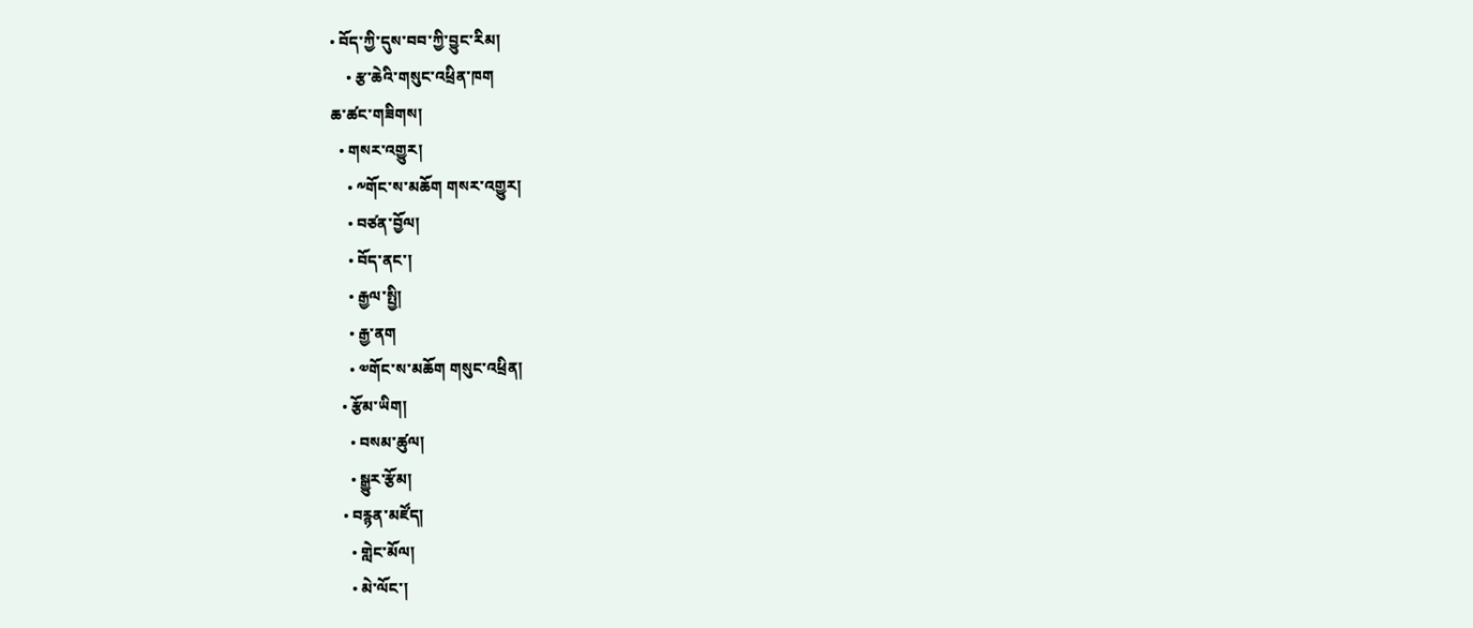• བོད་ཀྱི་དུས་བབ་ཀྱི་བྱུང་རིམ།
    • རྩ་ཆེའི་གསུང་འཕྲིན་ཁག
ཆ་ཚང་གཟིགས།
  • གསར་འགྱུར།
    • ༸གོང་ས་མཆོག གསར་འགྱུར།
    • བཙན་བྱོལ།
    • བོད་ནང་།
    • རྒྱལ་སྤྱི།
    • རྒྱ་ནག
    • ༧གོང་ས་མཆོག གསུང་འཕྲིན།
  • རྩོམ་ཡིག།
    • བསམ་ཚུལ།
    • སྒྱུར་རྩོམ།
  • བརྙན་མཛོད།
    • གླེང་མོལ།
    • མེ་ལོང་།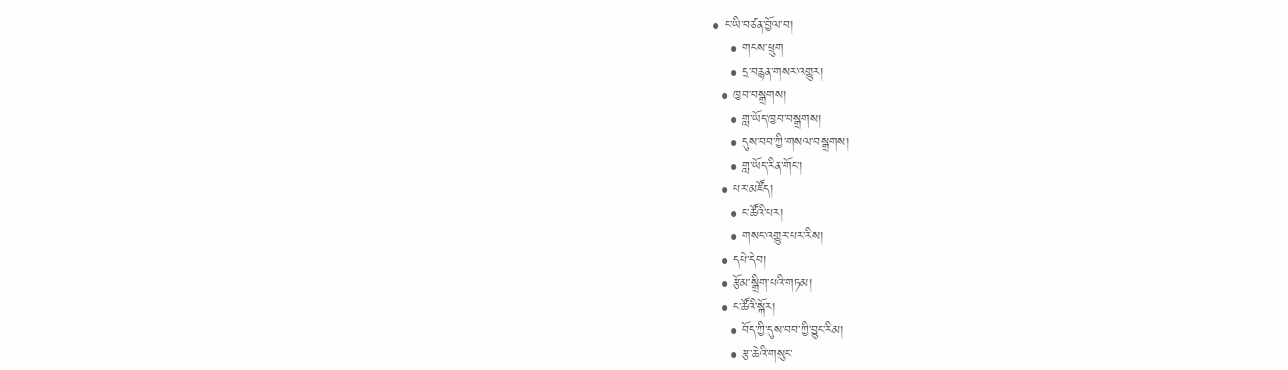• ང་ཡི་བཙན་བྱོལ་བ།
    • གངས་ཕྲུག
    • དྲ་བརྙན་གསར་འགྱུར།
  • ཁྱབ་བསྒྲགས།
    • གླ་ཡོད་ཁྱབ་བསྒྲགས།
    • དུས་བབ་ཀྱི་གསལ་བསྒྲགས།
    • གླ་ཡོད་རིན་གོང་།
  • པར་མཛོད།
    • ང་ཚོའི་པར།
    • གསང་འགྱུར་པར་རིས།
  • དཔེ་དེབ།
  • རྩོམ་སྒྲིག་པའི་གཏམ།
  • ང་ཚོའི་སྐོར།
    • བོད་ཀྱི་དུས་བབ་ཀྱི་བྱུང་རིམ།
    • རྩ་ཆེའི་གསུང་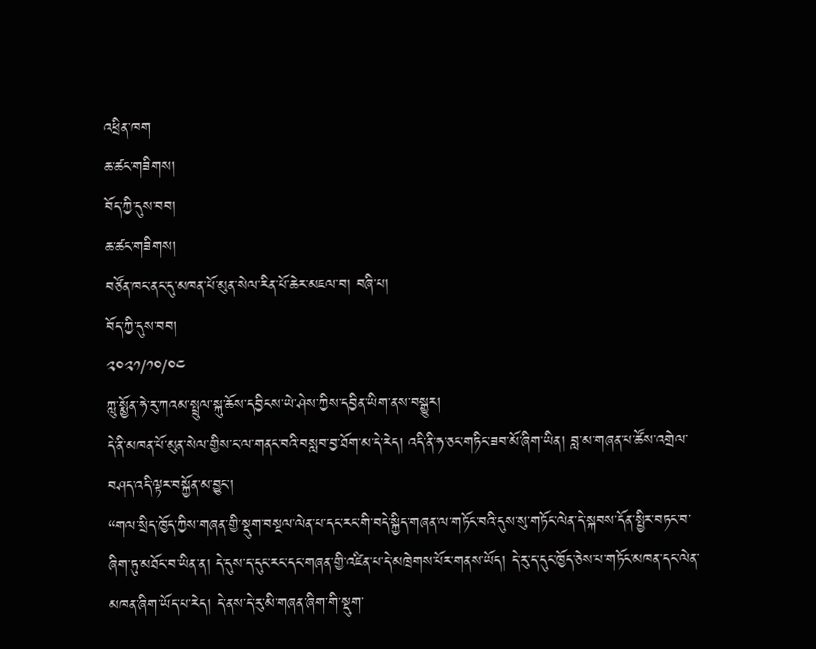འཕྲིན་ཁག
ཆ་ཚང་གཟིགས།
བོད་ཀྱི་དུས་བབ།
ཆ་ཚང་གཟིགས།
བཙོན་ཁང་ནང་དུ་མཁན་པོ་མུན་སེལ་རིན་པོ་ཆེར་མཇལ་བ། བཞི་པ།
བོད་ཀྱི་དུས་བབ།
༢༠༢༡/༡༠/༠༤
ཀླུ་སྨྱོན་ཧེ་རུ་ཀའམ་སྤྲུལ་སྐུ་ཆོས་དབྱིངས་ཡེ་ཤེས་ཀྱིས་དབྱིན་ཡིག་ནས་བསྒྱུར།
དེ་ནི་མཁན་པོ་མུན་སེལ་གྱིས་ང་ལ་གནང་བའི་བསླབ་བྱ་ཐོག་མ་དེ་རེད། འདི་ནི་ཧ་ཅང་གཏིང་ཟབ་མོ་ཞིག་ཡིན། བླ་མ་གཞན་པ་ཚོས་འགྲེལ་བཤད་འདི་ལྟར་བསྐྱོན་མ་བྱུང་།
“གལ་སྲིད་ཁྱོད་ཀྱིས་གཞན་གྱི་སྡུག་བསྔལ་ལེན་པ་དང་རང་གི་བདེ་སྐྱིད་གཞན་ལ་གཏོང་བའི་དུས་སུ་གཏོང་ལེན་དེ་སྐབས་དོན་སྤྱིར་བཏང་བ་ཞིག་ཏུ་མཐོང་བ་ཡིན་ན། དེ་དུས་ད་དུང་རང་དང་གཞན་གྱི་འཛིན་པ་དེ་མཁྲེགས་པོར་གནས་ཡོད། དེ་རུ་ད་དུང་ཁྱོད་ཅེས་པ་གཏོང་མཁན་དང་ལེན་མཁན་ཞིག་ཡོད་པ་རེད། དེ་ནས་དེ་རུ་མི་གཞན་ཞིག་གི་སྡུག་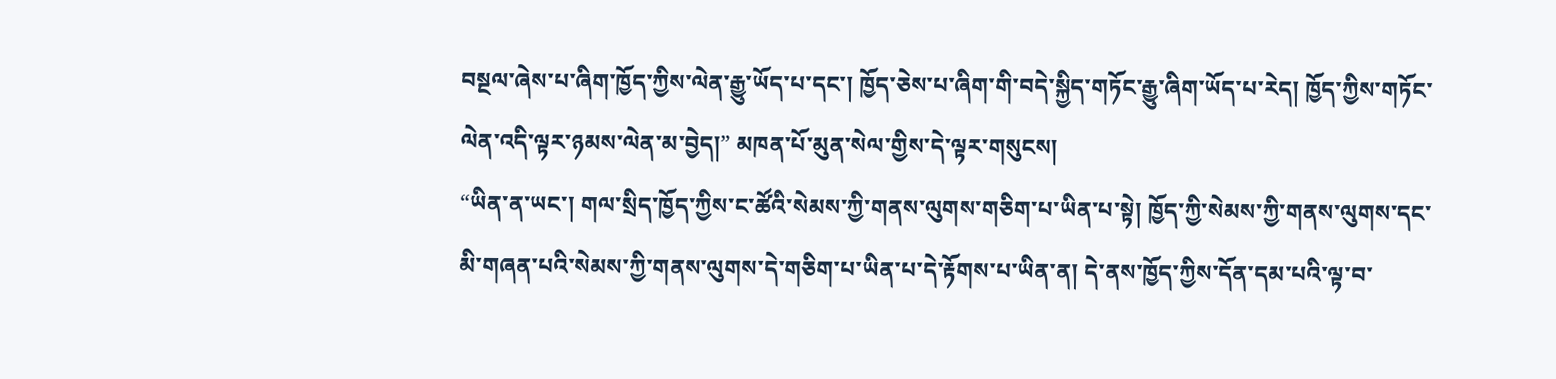བསྔལ་ཞེས་པ་ཞིག་ཁྱོད་ཀྱིས་ལེན་རྒྱུ་ཡོད་པ་དང་། ཁྱོད་ཅེས་པ་ཞིག་གི་བདེ་སྐྱིད་གཏོང་རྒྱུ་ཞིག་ཡོད་པ་རེད། ཁྱོད་ཀྱིས་གཏོང་ལེན་འདི་ལྟར་ཉམས་ལེན་མ་བྱེད།” མཁན་པོ་མུན་སེལ་གྱིས་དེ་ལྟར་གསུངས།
“ཡིན་ན་ཡང་། གལ་སྲིད་ཁྱོད་ཀྱིས་ང་ཚོའི་སེམས་ཀྱི་གནས་ལུགས་གཅིག་པ་ཡིན་པ་སྟེ། ཁྱོད་ཀྱི་སེམས་ཀྱི་གནས་ལུགས་དང་མི་གཞན་པའི་སེམས་ཀྱི་གནས་ལུགས་དེ་གཅིག་པ་ཡིན་པ་དེ་རྟོགས་པ་ཡིན་ན། དེ་ནས་ཁྱོད་ཀྱིས་དོན་དམ་པའི་ལྟ་བ་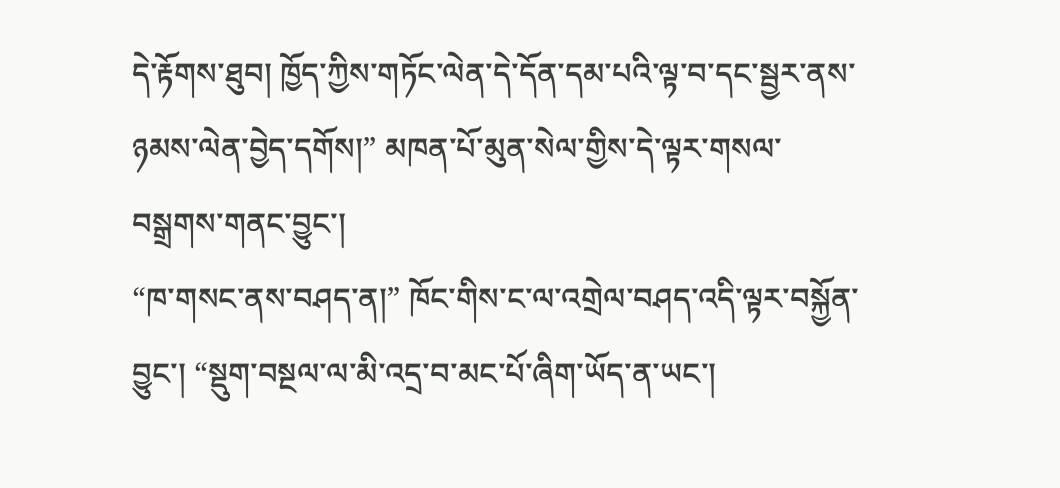དེ་རྟོགས་ཐུབ། ཁྱོད་ཀྱིས་གཏོང་ལེན་དེ་དོན་དམ་པའི་ལྟ་བ་དང་སྦྱར་ནས་ཉམས་ལེན་བྱེད་དགོས།” མཁན་པོ་མུན་སེལ་གྱིས་དེ་ལྟར་གསལ་བསྒྲགས་གནང་བྱུང་།
“ཁ་གསང་ནས་བཤད་ན།” ཁོང་གིས་ང་ལ་འགྲེལ་བཤད་འདི་ལྟར་བསྐྱོན་བྱུང་། “སྡུག་བསྔལ་ལ་མི་འདྲ་བ་མང་པོ་ཞིག་ཡོད་ན་ཡང་།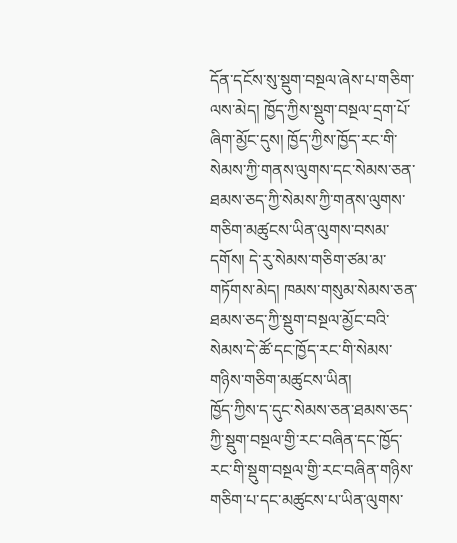དོན་དངོས་སུ་སྡུག་བསྔལ་ཞེས་པ་གཅིག་ལས་མེད། ཁྱོད་ཀྱིས་སྡུག་བསྔལ་དྲག་པོ་ཞིག་མྱོང་དུས། ཁྱོད་ཀྱིས་ཁྱོད་རང་གི་སེམས་ཀྱི་གནས་ལུགས་དང་སེམས་ཅན་ཐམས་ཅད་ཀྱི་སེམས་ཀྱི་གནས་ལུགས་གཅིག་མཚུངས་ཡིན་ལུགས་བསམ་དགོས། དེ་རུ་སེམས་གཅིག་ཙམ་མ་གཏོགས་མེད། ཁམས་གསུམ་སེམས་ཅན་ཐམས་ཅད་ཀྱི་སྡུག་བསྔལ་མྱོང་བའི་སེམས་དེ་ཚོ་དང་ཁྱོད་རང་གི་སེམས་གཉིས་གཅིག་མཚུངས་ཡིན།
ཁྱོད་ཀྱིས་ད་དུང་སེམས་ཅན་ཐམས་ཅད་ཀྱི་སྡུག་བསྔལ་གྱི་རང་བཞིན་དང་ཁྱོད་རང་གི་སྡུག་བསྔལ་གྱི་རང་བཞིན་གཉིས་གཅིག་པ་དང་མཚུངས་པ་ཡིན་ལུགས་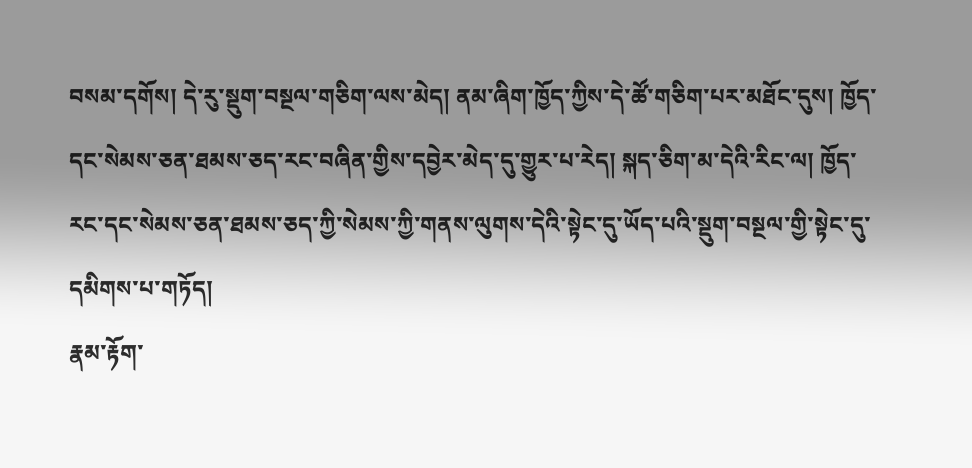བསམ་དགོས། དེ་རུ་སྡུག་བསྔལ་གཅིག་ལས་མེད། ནམ་ཞིག་ཁྱོད་ཀྱིས་དེ་ཚོ་གཅིག་པར་མཐོང་དུས། ཁྱོད་དང་སེམས་ཅན་ཐམས་ཅད་རང་བཞིན་གྱིས་དབྱེར་མེད་དུ་གྱུར་པ་རེད། སྐད་ཅིག་མ་དེའི་རིང་ལ། ཁྱོད་རང་དང་སེམས་ཅན་ཐམས་ཅད་ཀྱི་སེམས་ཀྱི་གནས་ལུགས་དེའི་སྟེང་དུ་ཡོད་པའི་སྡུག་བསྔལ་གྱི་སྟེང་དུ་དམིགས་པ་གཏོད།
རྣམ་རྟོག་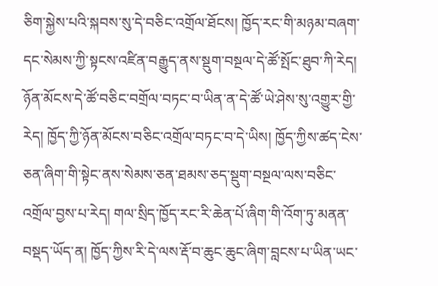ཅིག་སྐྱེས་པའི་སྐབས་སུ་དེ་བཅིང་འགྲོལ་ཐོངས། ཁྱོད་རང་གི་མཉམ་བཞག་དང་སེམས་ཀྱི་སྟངས་འཛིན་བརྒྱུད་ནས་སྡུག་བསྔལ་དེ་ཚོ་སྤོང་ཐུབ་ཀི་རེད། ཉོན་མོངས་དེ་ཚོ་བཅིང་བགྲོལ་བཏང་བ་ཡིན་ན་དེ་ཚོ་ཡེ་ཤེས་སུ་འགྱུར་གྱི་རེད། ཁྱོད་ཀྱི་ཉོན་མོངས་བཅིང་འགྲོལ་བཏང་བ་དེ་ཡིས། ཁྱོད་ཀྱིས་ཚད་ངེས་ཅན་ཞིག་གི་སྟེང་ནས་སེམས་ཅན་ཐམས་ཅད་སྡུག་བསྔལ་ལས་བཅིང་འགྲོལ་བྱས་པ་རེད། གལ་སྲིད་ཁྱོད་རང་རི་ཆེན་པོ་ཞིག་གི་འོག་ཏུ་མནན་བསྡད་ཡོད་ན། ཁྱོད་ཀྱིས་རི་དེ་ལས་རྡོ་བ་ཆུང་ཆུང་ཞིག་བླངས་པ་ཡིན་ཡང་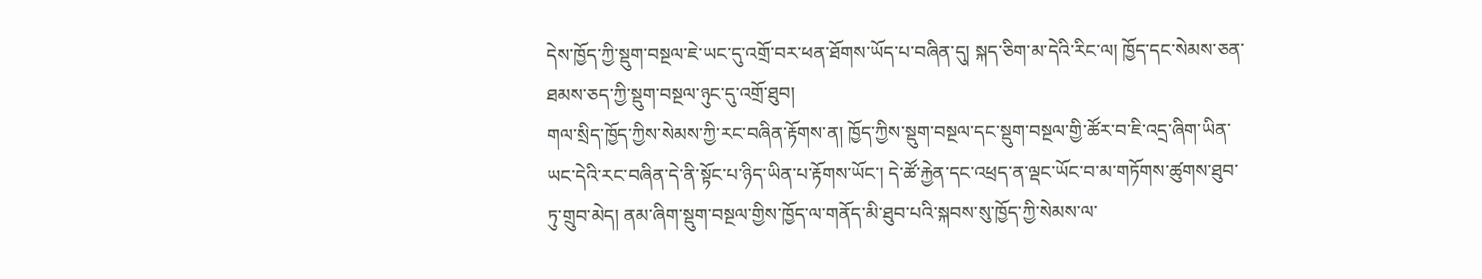དེས་ཁྱོད་ཀྱི་སྡུག་བསྔལ་ཇེ་ཡང་དུ་འགྲོ་བར་ཕན་ཐོགས་ཡོད་པ་བཞིན་དུ། སྐད་ཅིག་མ་དེའི་རིང་ལ། ཁྱོད་དང་སེམས་ཅན་ཐམས་ཅད་ཀྱི་སྡུག་བསྔལ་ཉུང་དུ་འགྲོ་ཐུབ།
གལ་སྲིད་ཁྱོད་ཀྱིས་སེམས་ཀྱི་རང་བཞིན་རྟོགས་ན། ཁྱོད་ཀྱིས་སྡུག་བསྔལ་དང་སྡུག་བསྔལ་གྱི་ཚོར་བ་ཇི་འདྲ་ཞིག་ཡིན་ཡང་དེའི་རང་བཞིན་དེ་ནི་སྟོང་པ་ཉིད་ཡིན་པ་རྟོགས་ཡོང་། དེ་ཚོ་རྐྱེན་དང་འཕྲད་ན་ལྡང་ཡོང་བ་མ་གཏོགས་ཚུགས་ཐུབ་ཏུ་གྲུབ་མེད། ནམ་ཞིག་སྡུག་བསྔལ་གྱིས་ཁྱོད་ལ་གནོད་མི་ཐུབ་པའི་སྐབས་སུ་ཁྱོད་ཀྱི་སེམས་ལ་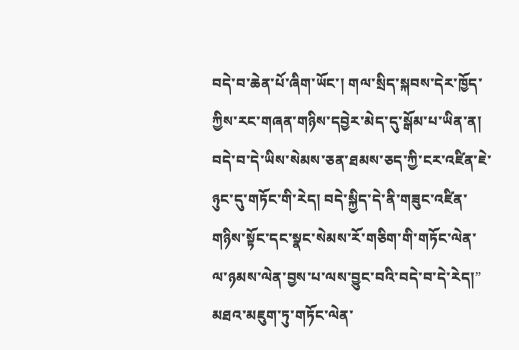བདེ་བ་ཆེན་པོ་ཞིག་ཡོང་། གལ་སྲིད་སྐབས་དེར་ཁྱོད་ཀྱིས་རང་གཞན་གཉིས་དབྱེར་མེད་དུ་སྒོམ་པ་ཡིན་ན། བདེ་བ་དེ་ཡིས་སེམས་ཅན་ཐམས་ཅད་ཀྱི་ངར་འཛིན་ཇེ་ཉུང་དུ་གཏོང་གི་རེད། བདེ་སྐྱིད་དེ་ནི་གཟུང་འཛིན་གཉིས་སྟོང་དང་སྣང་སེམས་རོ་གཅིག་གི་གཏོང་ལེན་ལ་ཉམས་ལེན་བྱས་པ་ལས་བྱུང་བའི་བདེ་བ་དེ་རེད།”
མཐའ་མཇུག་ཏུ་གཏོང་ལེན་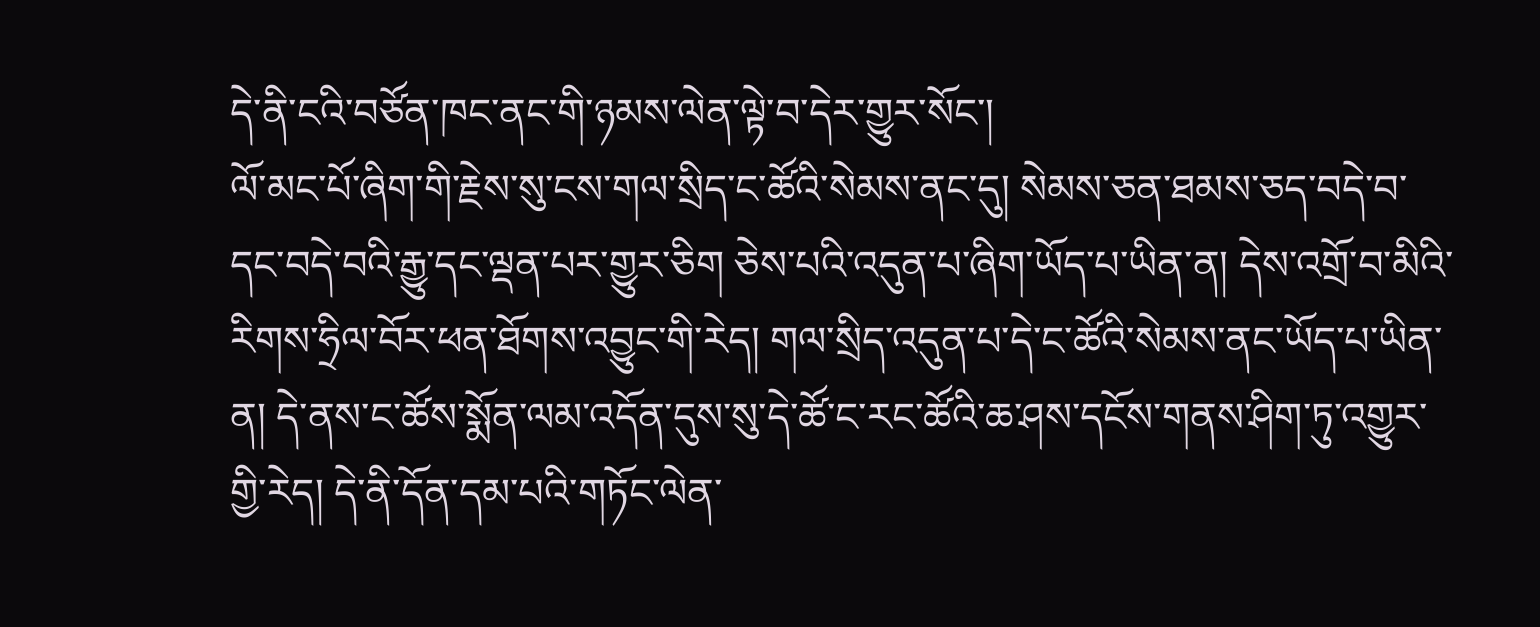དེ་ནི་ངའི་བཙོན་ཁང་ནང་གི་ཉམས་ལེན་ལྟེ་བ་དེར་གྱུར་སོང་།
ལོ་མང་པོ་ཞིག་གི་རྗེས་སུ་ངས་གལ་སྲིད་ང་ཚོའི་སེམས་ནང་དུ། སེམས་ཅན་ཐམས་ཅད་བདེ་བ་དང་བདེ་བའི་རྒྱུ་དང་ལྡན་པར་གྱུར་ཅིག ཅེས་པའི་འདུན་པ་ཞིག་ཡོད་པ་ཡིན་ན། དེས་འགྲོ་བ་མིའི་རིགས་ཧྲིལ་བོར་ཕན་ཐོགས་འབྱུང་གི་རེད། གལ་སྲིད་འདུན་པ་དེ་ང་ཚོའི་སེམས་ནང་ཡོད་པ་ཡིན་ན། དེ་ནས་ང་ཚོས་སྨོན་ལམ་འདོན་དུས་སུ་དེ་ཚོ་ང་རང་ཚོའི་ཆ་ཤས་དངོས་གནས་ཤིག་ཏུ་འགྱུར་གྱི་རེད། དེ་ནི་དོན་དམ་པའི་གཏོང་ལེན་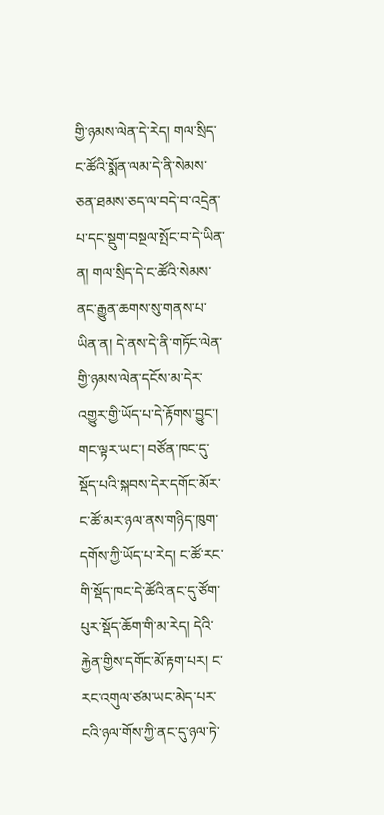གྱི་ཉམས་ལེན་དེ་རེད། གལ་སྲིད་ང་ཚོའི་སྨོན་ལམ་དེ་ནི་སེམས་ཅན་ཐམས་ཅད་ལ་བདེ་བ་འདྲེན་པ་དང་སྡུག་བསྔལ་སྤོང་བ་དེ་ཡིན་ན། གལ་སྲིད་དེ་ང་ཚོའི་སེམས་ནང་རྒྱུན་ཆགས་སུ་གནས་པ་ཡིན་ན། དེ་ནས་དེ་ནི་གཏོང་ལེན་གྱི་ཉམས་ལེན་དངོས་མ་དེར་འགྱུར་གྱི་ཡོད་པ་དེ་རྟོགས་བྱུང་།
གང་ལྟར་ཡང་། བཙོན་ཁང་དུ་སྡོད་པའི་སྐབས་དེར་དགོང་མོར་ང་ཚོ་མར་ཉལ་ནས་གཉིད་ཁུག་དགོས་ཀྱི་ཡོད་པ་རེད། ང་ཚོ་རང་གི་སྡོད་ཁང་དེ་ཚོའི་ནང་དུ་ཙོག་པུར་སྡོད་ཆོག་གི་མ་རེད། དེའི་རྐྱེན་གྱིས་དགོང་མོ་རྟག་པར། ང་རང་འགུལ་ཙམ་ཡང་མེད་པར་ངའི་ཉལ་གོས་ཀྱི་ནང་དུ་ཉལ་ཏེ་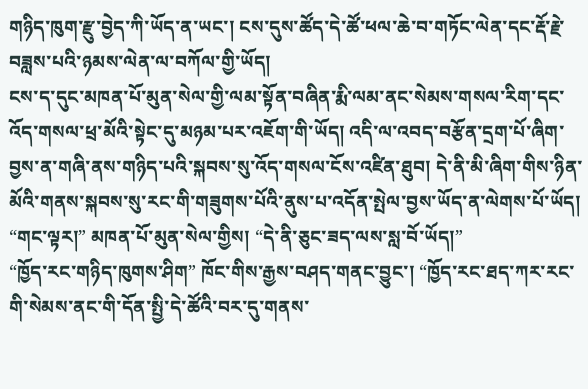གཉིད་ཁུག་རྫུ་བྱེད་ཀི་ཡོད་ན་ཡང་། ངས་དུས་ཚོད་དེ་ཚོ་ཕལ་ཆེ་བ་གཏོང་ལེན་དང་རྡོ་རྗེ་བཟླས་པའི་ཉམས་ལེན་ལ་བཀོལ་གྱི་ཡོད།
ངས་ད་དུང་མཁན་པོ་མུན་སེལ་གྱི་ལམ་སྟོན་བཞིན་རྨི་ལམ་ནང་སེམས་གསལ་རིག་དང་འོད་གསལ་ཕྲ་མོའི་སྟེང་དུ་མཉམ་པར་འཇོག་གི་ཡོད། འདི་ལ་འབད་བརྩོན་དྲག་པོ་ཞིག་བྱས་ན་གཞི་ནས་གཉིད་པའི་སྐབས་སུ་འོད་གསལ་ངོས་འཛིན་ཐུབ། དེ་ནི་མི་ཞིག་གིས་ཉིན་མོའི་གནས་སྐབས་སུ་རང་གི་གཟུགས་པོའི་ནུས་པ་འདོན་སྤེལ་བྱས་ཡོད་ན་ལེགས་པོ་ཡོད།
“གང་ལྟར།” མཁན་པོ་མུན་སེལ་གྱིས། “དེ་ནི་ཅུང་ཟད་ལས་སླ་བོ་ཡོད།”
“ཁྱོད་རང་གཉིད་ཁུགས་ཤིག” ཁོང་གིས་རྒྱས་བཤད་གནང་བྱུང་། “ཁྱོད་རང་ཐད་ཀར་རང་གི་སེམས་ནང་གི་དོན་སྤྱི་དེ་ཚོའི་བར་དུ་གནས་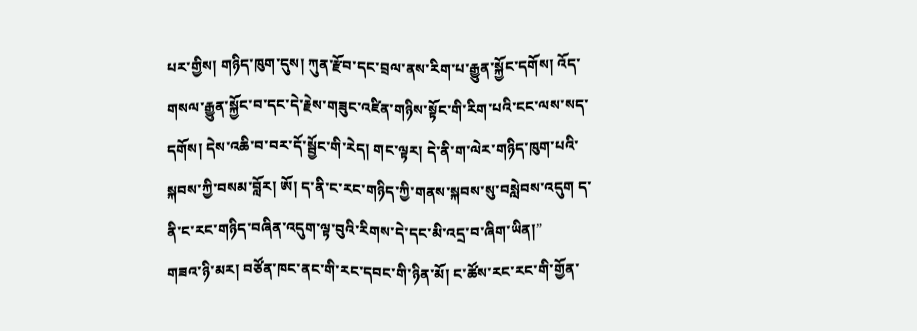པར་གྱིས། གཉིད་ཁུག་དུས། ཀུན་རྫོབ་དང་བྲལ་ནས་རིག་པ་རྒྱུན་སྐྱོང་དགོས། འོད་གསལ་རྒྱུན་སྐྱོང་བ་དང་དེ་རྗེས་གཟུང་འཛིན་གཉིས་སྟོང་གི་རིག་པའི་ངང་ལས་སད་དགོས། དེས་འཆི་བ་བར་དོ་སྦྱོང་གི་རེད། གང་ལྟར། དེ་ནི་ག་ལེར་གཉིད་ཁུག་པའི་སྐབས་ཀྱི་བསམ་བློར། ཨོ། ད་ནི་ང་རང་གཉིད་ཀྱི་གནས་སྐབས་སུ་བསླེབས་འདུག ད་ནི་ང་རང་གཉིད་བཞིན་འདུག་ལྟ་བུའི་རིགས་དེ་དང་མི་འདྲ་བ་ཞིག་ཡིན།”
གཟའ་ཉི་མར། བཙོན་ཁང་ནང་གི་རང་དབང་གི་ཉིན་མོ། ང་ཚོས་རང་རང་གི་གྱོན་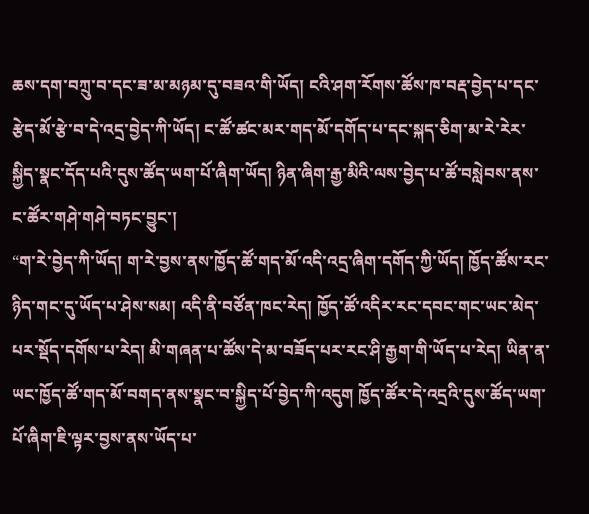ཆས་དག་བཀྲུ་བ་དང་ཟ་མ་མཉམ་དུ་བཟའ་གི་ཡོད། ངའི་ཤག་རོགས་ཚོས་ཁ་བརྡ་བྱེད་པ་དང་རྩེད་མོ་རྩེ་བ་དེ་འདྲ་བྱེད་ཀི་ཡོད། ང་ཚོ་ཚང་མར་གད་མོ་དགོད་པ་དང་སྐད་ཅིག་མ་རེ་རེར་སྐྱིད་སྣང་དོད་པའི་དུས་ཚོད་ཡག་པོ་ཞིག་ཡོད། ཉིན་ཞིག་རྒྱ་མིའི་ལས་བྱེད་པ་ཚོ་བསླེབས་ནས་ང་ཚོར་གཤེ་གཤེ་བཏང་བྱུང་།
“ག་རེ་བྱེད་ཀི་ཡོད། ག་རེ་བྱས་ནས་ཁྱོད་ཚོ་གད་མོ་འདི་འདྲ་ཞིག་དགོད་ཀྱི་ཡོད། ཁྱོད་ཚོས་རང་ཉིད་གང་དུ་ཡོད་པ་ཤེས་སམ། འདི་ནི་བཙོན་ཁང་རེད། ཁྱོད་ཚོ་འདིར་རང་དབང་གང་ཡང་མེད་པར་སྡོད་དགོས་པ་རེད། མི་གཞན་པ་ཚོས་དེ་མ་བཟོད་པར་རང་ཤི་རྒྱག་གི་ཡོད་པ་རེད། ཡིན་ན་ཡང་ཁྱོད་ཚོ་གད་མོ་བགད་ནས་སྣང་བ་སྐྱིད་པོ་བྱེད་ཀི་འདུག ཁྱོད་ཚོར་དེ་འདྲའི་དུས་ཚོད་ཡག་པོ་ཞིག་ཇི་ལྟར་བྱས་ནས་ཡོད་པ་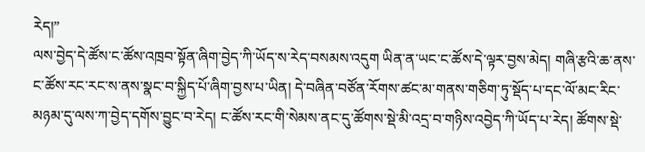རེད།”
ལས་བྱེད་དེ་ཚོས་ང་ཚོས་འཁྲབ་སྟོན་ཞིག་བྱེད་ཀི་ཡོད་ས་རེད་བསམས་འདུག ཡིན་ན་ཡང་ང་ཚོས་དེ་ལྟར་བྱས་མེད། གཞི་རྩའི་ཆ་ནས་ང་ཚོས་རང་རང་ས་ནས་སྣང་བ་སྐྱིད་པོ་ཞིག་བྱས་པ་ཡིན། དེ་བཞིན་བཙོན་རོགས་ཚང་མ་གནས་གཅིག་ཏུ་སྡོད་པ་དང་ལོ་མང་རིང་མཉམ་དུ་ལས་ཀ་བྱེད་དགོས་བྱུང་བ་རེད། ང་ཚོས་རང་གི་སེམས་ནང་དུ་ཚོགས་སྡེ་མི་འདྲ་བ་གཉིས་འབྱེད་ཀི་ཡོད་པ་རེད། ཚོགས་སྡེ་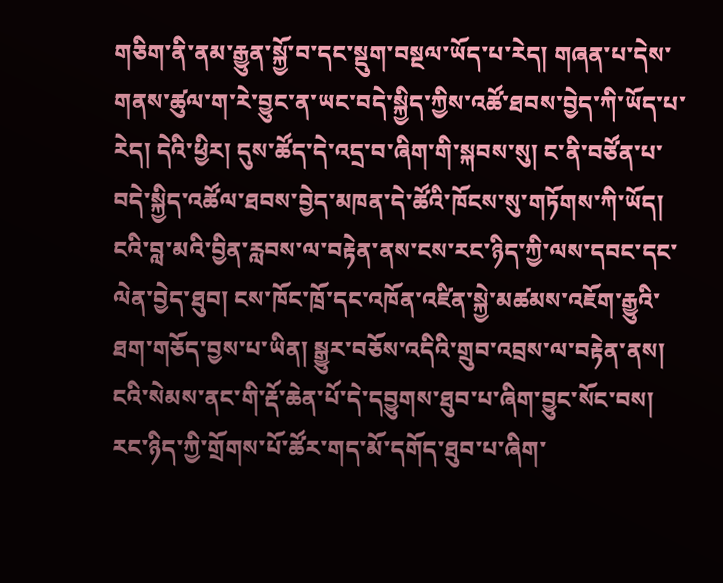གཅིག་ནི་ནམ་རྒྱུན་སྐྱོ་བ་དང་སྡུག་བསྔལ་ཡོད་པ་རེད། གཞན་པ་དེས་གནས་ཚུལ་ག་རེ་བྱུང་ན་ཡང་བདེ་སྐྱིད་ཀྱིས་འཚོ་ཐབས་བྱེད་ཀི་ཡོད་པ་རེད། དེའི་ཕྱིར། དུས་ཚོད་དེ་འདྲ་བ་ཞིག་གི་སྐབས་སུ། ང་ནི་བཙོན་པ་བདེ་སྐྱིད་འཚོལ་ཐབས་བྱེད་མཁན་དེ་ཚོའི་ཁོངས་སུ་གཏོགས་ཀི་ཡོད། ངའི་བླ་མའི་བྱིན་རླབས་ལ་བརྟེན་ནས་ངས་རང་ཉིད་ཀྱི་ལས་དབང་དང་ལེན་བྱེད་ཐུབ། ངས་ཁོང་ཁྲོ་དང་འཁོན་འཛིན་སྐྱེ་མཚམས་འཇོག་རྒྱུའི་ཐག་གཅོད་བྱས་པ་ཡིན། སྒྱུར་བཅོས་འདིའི་གྲུབ་འབྲས་ལ་བརྟེན་ནས། ངའི་སེམས་ནང་གི་རྡོ་ཆེན་པོ་དེ་དབྱུགས་ཐུབ་པ་ཞིག་བྱུང་སོང་བས། རང་ཉིད་ཀྱི་གྲོགས་པོ་ཚོར་གད་མོ་དགོད་ཐུབ་པ་ཞིག་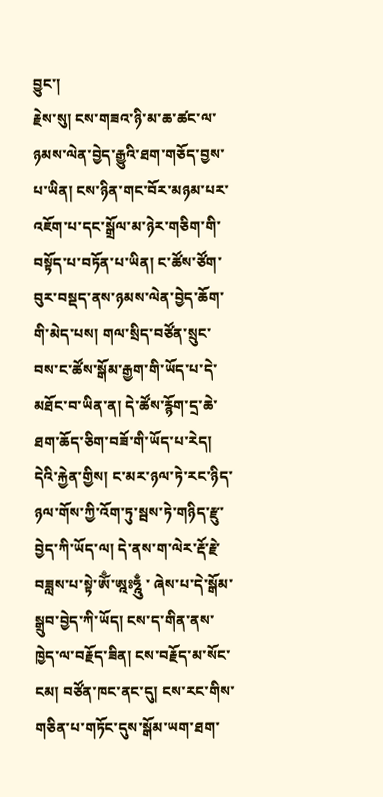བྱུང་།
རྗེས་སུ། ངས་གཟའ་ཉི་མ་ཆ་ཚང་ལ་ཉམས་ལེན་བྱེད་རྒྱུའི་ཐག་གཅོད་བྱས་པ་ཡིན། ངས་ཉིན་གང་བོར་མཉམ་པར་འཇོག་པ་དང་སྒྲོལ་མ་ཉེར་གཅིག་གི་བསྟོད་པ་བཏོན་པ་ཡིན། ང་ཚོས་ཙོག་བུར་བསྡད་ནས་ཉམས་ལེན་བྱེད་ཆོག་གི་མེད་པས། གལ་སྲིད་བཙོན་སྲུང་བས་ང་ཚོས་སྒོམ་རྒྱག་གི་ཡོད་པ་དེ་མཐོང་བ་ཡིན་ན། དེ་ཚོས་རྙོག་དྲ་ཆེ་ཐག་ཆོད་ཅིག་བཟོ་གི་ཡོད་པ་རེད། དེའི་རྐྱེན་གྱིས། ང་མར་ཉལ་ཏེ་རང་ཉིད་ཉལ་གོས་ཀྱི་འོག་ཏུ་སྦས་ཏེ་གཉིད་རྫུ་བྱེད་ཀི་ཡོད་ལ། དེ་ནས་ག་ལེར་རྡོ་རྗེ་བཟླས་པ་སྟེ་ཨོྃ་ཨྰཿཧྰུྃ ་ ཞེས་པ་དེ་སྒོམ་སྒྲུབ་བྱེད་ཀི་ཡོད། ངས་ད་གིན་ནས་ཁྱེད་ལ་བརྗོད་ཟིན། ངས་བརྗོད་མ་སོང་ངམ། བཙོན་ཁང་ནང་དུ། ངས་རང་གིས་གཅིན་པ་གཏོང་དུས་སྒོམ་ཡག་ཐག་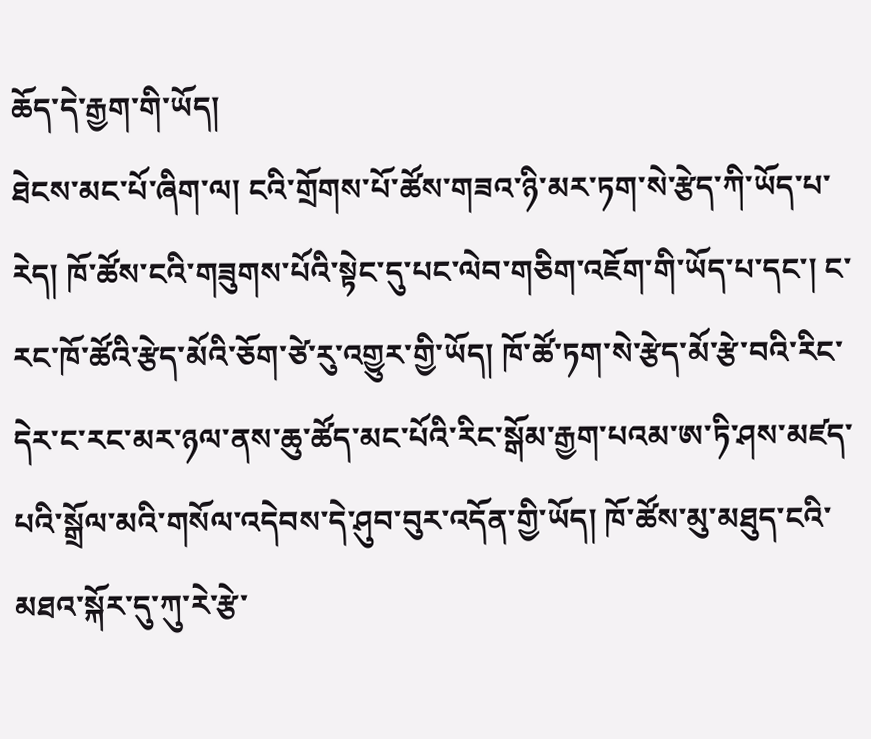ཆོད་དེ་རྒྱག་གི་ཡོད།
ཐེངས་མང་པོ་ཞིག་ལ། ངའི་གྲོགས་པོ་ཚོས་གཟའ་ཉི་མར་ཏག་སེ་རྩེད་ཀི་ཡོད་པ་རེད། ཁོ་ཚོས་ངའི་གཟུགས་པོའི་སྟེང་དུ་པང་ལེབ་གཅིག་འཇོག་གི་ཡོད་པ་དང་། ང་རང་ཁོ་ཚོའི་རྩེད་མོའི་ཅོག་ཙེ་རུ་འགྱུར་གྱི་ཡོད། ཁོ་ཚོ་ཏག་སེ་རྩེད་མོ་རྩེ་བའི་རིང་དེར་ང་རང་མར་ཉལ་ནས་ཆུ་ཚོད་མང་པོའི་རིང་སྒོམ་རྒྱག་པའམ་ཨ་ཏི་ཤས་མཛད་པའི་སྒྲོལ་མའི་གསོལ་འདེབས་དེ་ཤུབ་བུར་འདོན་གྱི་ཡོད། ཁོ་ཚོས་མུ་མཐུད་ངའི་མཐའ་སྐོར་དུ་ཀུ་རེ་རྩེ་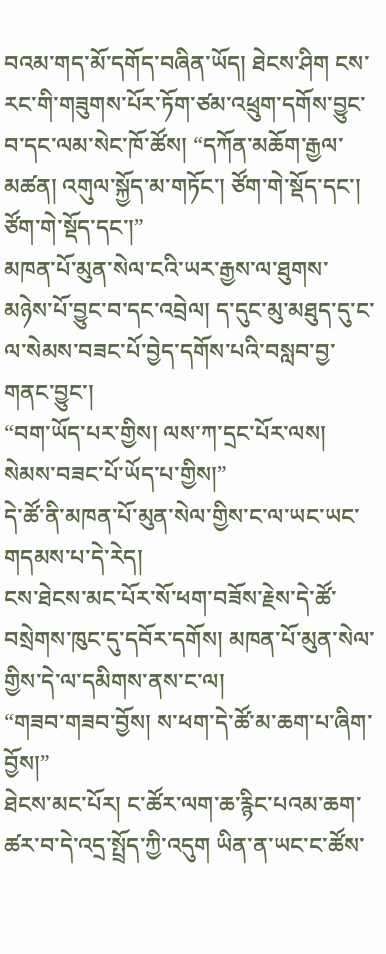བའམ་གད་མོ་དགོད་བཞིན་ཡོད། ཐེངས་ཤིག ངས་རང་གི་གཟུགས་པོར་ཏོག་ཙམ་འཕྲུག་དགོས་བྱུང་བ་དང་ལམ་སེང་ཁོ་ཚོས། “དཀོན་མཆོག་རྒྱལ་མཚན། འགུལ་སྐྱོད་མ་གཏོང་། ཙོག་གེ་སྡོད་དང་། ཙོག་གེ་སྡོད་དང་།”
མཁན་པོ་མུན་སེལ་ངའི་ཡར་རྒྱས་ལ་ཐུགས་མཉེས་པོ་བྱུང་བ་དང་འབྲེལ། ད་དུང་མུ་མཐུད་དུ་ང་ལ་སེམས་བཟང་པོ་བྱེད་དགོས་པའི་བསླབ་བྱ་གནང་བྱུང་།
“བག་ཡོད་པར་གྱིས། ལས་ཀ་དྲང་པོར་ལས། སེམས་བཟང་པོ་ཡོད་པ་གྱིས།”
དེ་ཚོ་ནི་མཁན་པོ་མུན་སེལ་གྱིས་ང་ལ་ཡང་ཡང་གདམས་པ་དེ་རེད།
ངས་ཐེངས་མང་པོར་སོ་ཕག་བཟོས་རྗེས་དེ་ཚོ་བསྲེགས་ཁུང་དུ་དབོར་དགོས། མཁན་པོ་མུན་སེལ་གྱིས་དེ་ལ་དམིགས་ནས་ང་ལ།
“གཟབ་གཟབ་བྱོས། ས་ཕག་དེ་ཚོ་མ་ཆག་པ་ཞིག་བྱོས།”
ཐེངས་མང་པོར། ང་ཚོར་ལག་ཆ་རྙིང་པའམ་ཆག་ཚར་བ་དེ་འདྲ་སྤྲོད་ཀྱི་འདུག ཡིན་ན་ཡང་ང་ཚོས་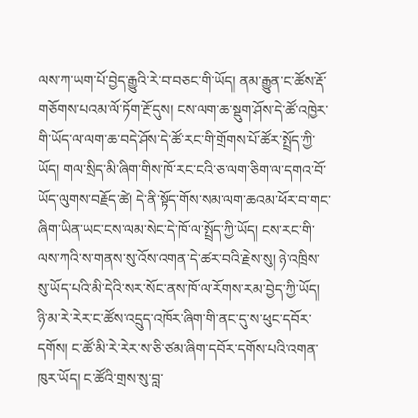ལས་ཀ་ཡག་པོ་བྱེད་རྒྱུའི་རེ་བ་བཅང་གི་ཡོད། ནམ་རྒྱུན་ང་ཚོས་རྡོ་གཅོགས་པའམ་ལོ་ཏོག་རྔོ་དུས། ངས་ལག་ཆ་སྡུག་ཤོས་དེ་ཚོ་འཁྱེར་གི་ཡོད་ལ་ལག་ཆ་བདེ་ཤོས་དེ་ཚོ་རང་གི་གྲོགས་པོ་ཚོར་སྤྲོད་ཀྱི་ཡོད། གལ་སྲིད་མི་ཞིག་གིས་ཁོ་རང་ངའི་ཅ་ལག་ཅིག་ལ་དགའ་བོ་ཡོད་ལུགས་བརྗོད་ཚེ། དེ་ནི་སྟོད་གོས་སམ་ལག་ཆའམ་ཕོར་བ་གང་ཞིག་ཡིན་ཡང་ངས་ལམ་སེང་དེ་ཁོ་ལ་སྤྲོད་ཀྱི་ཡོད། ངས་རང་གི་ལས་ཀའི་ས་གནས་སུ་འོས་འགན་དེ་ཚར་བའི་རྗེས་སུ། ཉེ་འཁྲིས་སུ་ཡོད་པའི་མི་དེའི་སར་སོང་ནས་ཁོ་ལ་རོགས་རམ་བྱེད་ཀྱི་ཡོད།
ཉི་མ་རེ་རེར་ང་ཚོས་འདྲུད་འཁོར་ཞིག་གི་ནང་དུ་ས་ཕུང་དབོར་དགོས། ང་ཚོ་མི་རེ་རེར་ས་ཅི་ཙམ་ཞིག་དབོར་དགོས་པའི་འགན་ཁུར་ཡོད། ང་ཚོའི་གྲས་སུ་བླ་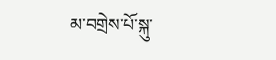མ་བགྲེས་པོ་སྐུ་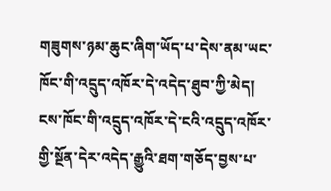གཟུགས་ཉམ་ཆུང་ཞིག་ཡོད་པ་དེས་ནམ་ཡང་ཁོང་གི་འདྲུད་འཁོར་དེ་འདེད་ཐུབ་ཀྱི་མེད། ངས་ཁོང་གི་འདྲུད་འཁོར་དེ་ངའི་འདྲུད་འཁོར་གྱི་སྔོན་དེར་འདེད་རྒྱུའི་ཐག་གཅོད་བྱས་པ་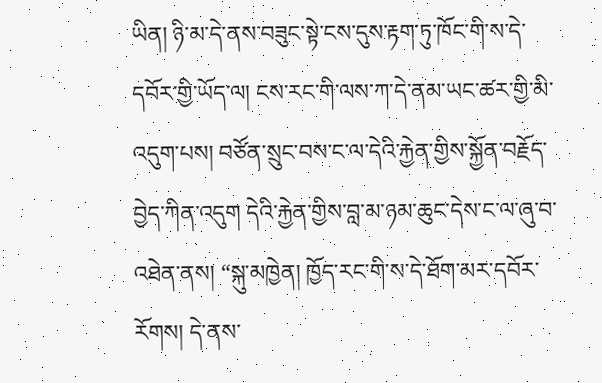ཡིན། ཉི་མ་དེ་ནས་བཟུང་སྟེ་ངས་དུས་རྟག་ཏུ་ཁོང་གི་ས་དེ་དབོར་གྱི་ཡོད་ལ། ངས་རང་གི་ལས་ཀ་དེ་ནམ་ཡང་ཚར་གྱི་མི་འདུག་པས། བཙོན་སྲུང་བས་ང་ལ་དེའི་རྐྱེན་གྱིས་སྐྱོན་བརྗོད་བྱེད་ཀིན་འདུག དེའི་རྐྱེན་གྱིས་བླ་མ་ཉམ་ཆུང་དེས་ང་ལ་ཞུ་བ་འཐེན་ནས། “སྐུ་མཁྱེན། ཁྱོད་རང་གི་ས་དེ་ཐོག་མར་དབོར་རོགས། དེ་ནས་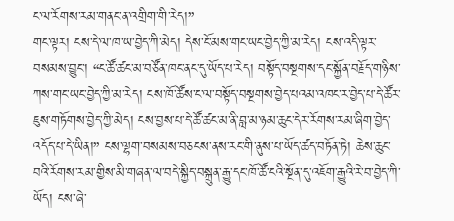ང་ལ་རོགས་རམ་གནང་ན་འགྲིག་གི་རེད།”
གང་ལྟར། ངས་དེ་ལ་ཁ་ཡ་བྱེད་ཀི་མེད། དེས་ངོ་མས་གང་ཡང་བྱེད་ཀྱི་མ་རེད། ངས་འདི་ལྟར་བསམས་བྱུང་། “ང་ཚོ་ཚང་མ་བཙོན་ཁང་ནང་དུ་ཡོད་པ་རེད། བསྟོད་བསྔགས་དང་སྐྱོན་བརྗོད་གཉིས་ཀས་གང་ཡང་བྱེད་ཀྱི་མ་རེད། ངས་ཁོ་ཚོས་ང་ལ་བསྟོད་བསྔགས་བྱེད་པའམ་འཁང་ར་བྱེད་པ་དེ་ཚོར་ཇུས་གཏོགས་བྱེད་ཀྱི་མེད། ངས་བྱས་པ་དེ་ཚོ་ཚང་མ་ནི་བླ་མ་ཉམ་ཆུང་དེར་རོགས་རམ་ཞིག་བྱེད་འདོད་པ་དེ་ཡིན།” ངས་ལྷག་བསམས་བཅངས་ནས་རང་གི་ནུས་པ་ཡོད་ཚད་བཏོན་ཏེ། ཆེས་ཆུང་བའི་རོགས་རམ་གྱིས་མི་གཞན་ལ་བདེ་སྐྱིད་བསྐྲུན་རྒྱུ་དང་ཁོ་ཚོ་ངའི་སྔོན་དུ་འཇོག་རྒྱུའི་རེ་བ་བྱེད་ཀི་ཡོད། ངས་ཞེ་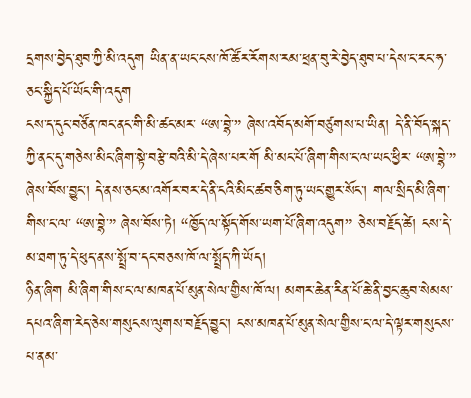དྲགས་བྱེད་ཐུབ་ཀྱི་མི་འདུག ཡིན་ན་ཡང་ངས་ཁོ་ཚོར་རོགས་རམ་ཕྲན་བུ་རེ་བྱེད་ཐུབ་པ་དེས་ང་རང་ཧ་ཅང་སྐྱིད་པོ་ཡོང་གི་འདུག
ངས་ད་དུང་བཙོན་ཁང་ནང་གི་མི་ཚང་མར་ “ཨ་བྷེ་” ཞེས་འབོད་མགོ་བཙུགས་པ་ཡིན། དེ་ནི་བོད་སྐད་ཀྱི་ནང་དུ་གཅེས་མིང་ཞིག་སྟེ་བརྩེ་བའི་མི་དེ་ཞེས་པར་གོ མི་མང་པོ་ཞིག་གིས་ང་ལ་ཡང་ཕྱིར་ “ཨ་བྷེ་” ཞེས་བོས་བྱུང་། དེ་ནས་ཅང་མ་འགོར་བར་དེ་ནི་ངའི་མིང་ཚབ་ཅིག་ཏུ་ཡང་གྱུར་སོང་། གལ་སྲིད་མི་ཞིག་གིས་ང་ལ་ “ཨ་བྷེ་” ཞེས་བོས་ཏེ། “ཁྱོད་ལ་སྟོད་གོས་ཡག་པོ་ཞིག་འདུག” ཅེས་བརྗོད་ཚེ། ངས་དེ་མ་ཐག་ཏུ་དེ་ཕུད་ནས་སྤྲོ་བ་དང་བཅས་ཁོ་ལ་སྤྲོད་ཀི་ཡོད།
ཉིན་ཞིག མི་ཞིག་གིས་ང་ལ་མཁན་པོ་མུན་སེལ་གྱིས་ཁོ་ལ། མགར་ཆེན་རིན་པོ་ཆེ་ནི་བྱང་ཆུབ་སེམས་དཔའ་ཞིག་རེད་ཅེས་གསུངས་ལུགས་བརྗོད་བྱུང་། ངས་མཁན་པོ་མུན་སེལ་གྱིས་ང་ལ་དེ་ལྟར་གསུངས་པ་ནམ་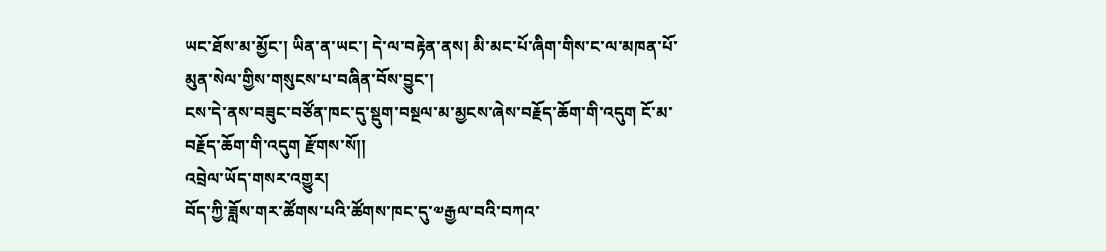ཡང་ཐོས་མ་མྱོང་། ཡིན་ན་ཡང་། དེ་ལ་བརྟེན་ནས། མི་མང་པོ་ཞིག་གིས་ང་ལ་མཁན་པོ་མུན་སེལ་གྱིས་གསུངས་པ་བཞིན་བོས་བྱུང་།
ངས་དེ་ནས་བཟུང་བཙོན་ཁང་དུ་སྡུག་བསྔལ་མ་མྱངས་ཞེས་བརྗོད་ཆོག་གི་འདུག ངོ་མ་བརྗོད་ཆོག་གི་འདུག རྫོགས་སོ།།
འབྲེལ་ཡོད་གསར་འགྱུར།
བོད་ཀྱི་ཟློས་གར་ཚོགས་པའི་ཚོགས་ཁང་དུ་༧རྒྱལ་བའི་བཀའ་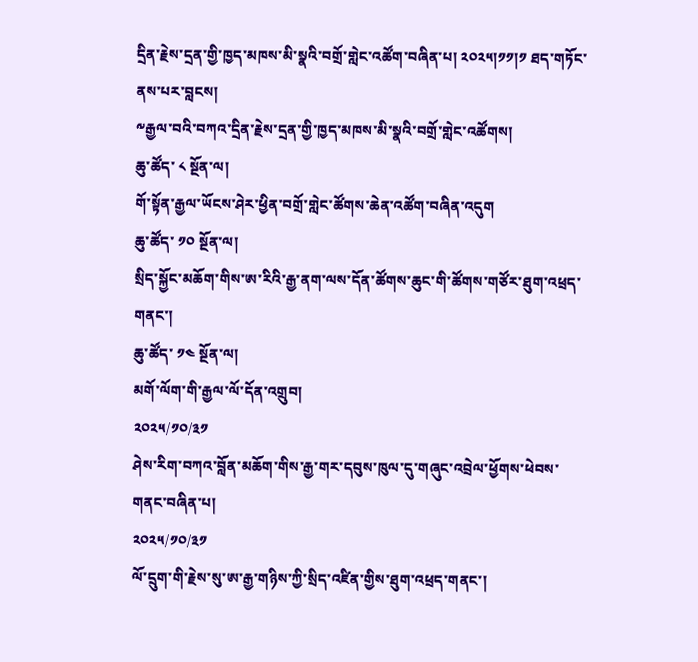དྲིན་རྗེས་དྲན་གྱི་ཁྱད་མཁས་མི་སྣའི་བགྲོ་གླེང་འཚོག་བཞིན་པ། ༢༠༢༥།༡༡།༡ ཐད་གཏོང་ནས་པར་བླངས།
༸རྒྱལ་བའི་བཀའ་དྲིན་རྗེས་དྲན་གྱི་ཁྱད་མཁས་མི་སྣའི་བགྲོ་གླེང་འཚོགས།
ཆུ་ཚོད་ ༨ སྔོན་ལ།
གོ་སྟོན་རྒྱལ་ཡོངས་ཤེར་ཕྱིན་བགྲོ་གླེང་ཚོགས་ཆེན་འཚོག་བཞིན་འདུག
ཆུ་ཚོད་ ༡༠ སྔོན་ལ།
སྲིད་སྐྱོང་མཆོག་གིས་ཨ་རིའི་རྒྱ་ནག་ལས་དོན་ཚོགས་ཆུང་གི་ཚོགས་གཙོར་ཐུག་འཕྲད་གནང་།
ཆུ་ཚོད་ ༡༤ སྔོན་ལ།
མགོ་ལོག་གི་རྒྱལ་ལོ་དོན་འགྲུབ།
༢༠༢༥/༡༠/༣༡
ཤེས་རིག་བཀའ་བློན་མཆོག་གིས་རྒྱ་གར་དབུས་ཁུལ་དུ་གཞུང་འབྲེལ་ཕྱོགས་ཕེབས་གནང་བཞིན་པ།
༢༠༢༥/༡༠/༣༡
ལོ་དྲུག་གི་རྗེས་སུ་ཨ་རྒྱ་གཉིས་ཀྱི་སྲིད་འཛིན་གྱིས་ཐུག་འཕྲད་གནང་།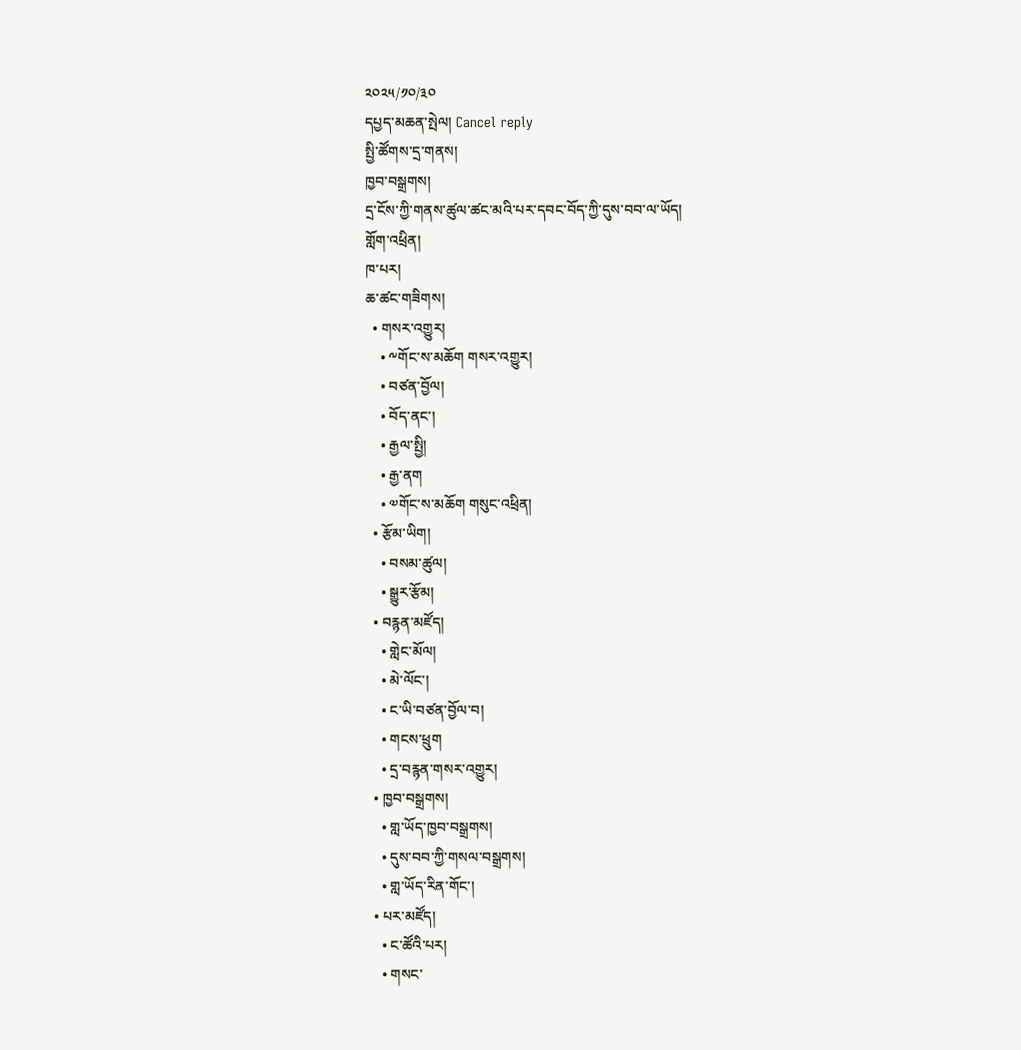༢༠༢༥/༡༠/༣༠
དཔྱད་མཆན་སྤེལ། Cancel reply
སྤྱི་ཚོགས་དྲ་གནས།
ཁྱབ་བསྒྲགས།
དྲ་ངོས་ཀྱི་གནས་ཚུལ་ཚང་མའི་པར་དབང་བོད་ཀྱི་དུས་བབ་ལ་ཡོད།
གློག་འཕྲིན།
ཁ་པར།
ཆ་ཚང་གཟིགས།
  • གསར་འགྱུར།
    • ༸གོང་ས་མཆོག གསར་འགྱུར།
    • བཙན་བྱོལ།
    • བོད་ནང་།
    • རྒྱལ་སྤྱི།
    • རྒྱ་ནག
    • ༧གོང་ས་མཆོག གསུང་འཕྲིན།
  • རྩོམ་ཡིག།
    • བསམ་ཚུལ།
    • སྒྱུར་རྩོམ།
  • བརྙན་མཛོད།
    • གླེང་མོལ།
    • མེ་ལོང་།
    • ང་ཡི་བཙན་བྱོལ་བ།
    • གངས་ཕྲུག
    • དྲ་བརྙན་གསར་འགྱུར།
  • ཁྱབ་བསྒྲགས།
    • གླ་ཡོད་ཁྱབ་བསྒྲགས།
    • དུས་བབ་ཀྱི་གསལ་བསྒྲགས།
    • གླ་ཡོད་རིན་གོང་།
  • པར་མཛོད།
    • ང་ཚོའི་པར།
    • གསང་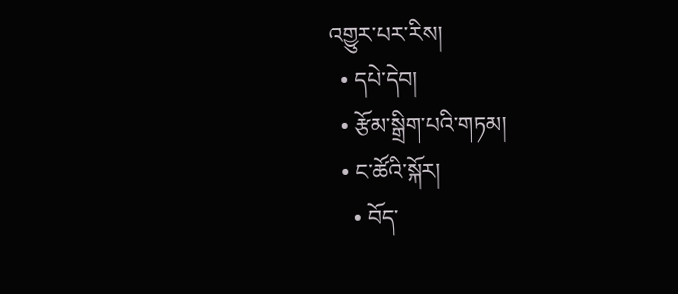འགྱུར་པར་རིས།
  • དཔེ་དེབ།
  • རྩོམ་སྒྲིག་པའི་གཏམ།
  • ང་ཚོའི་སྐོར།
    • བོད་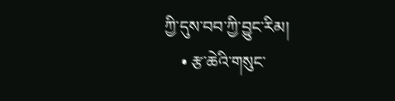ཀྱི་དུས་བབ་ཀྱི་བྱུང་རིམ།
    • རྩ་ཆེའི་གསུང་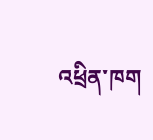འཕྲིན་ཁག